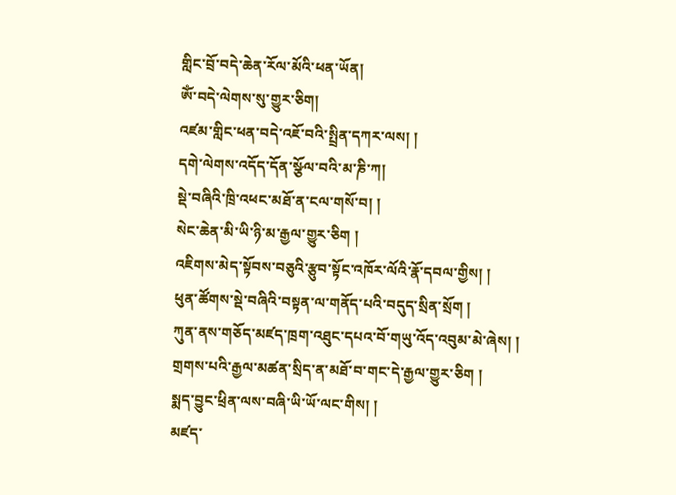གླིང་བྲོ་བདེ་ཆེན་རོལ་མོའི་ཕན་ཡོན།
ཨོཾ་བདེ་ལེགས་སུ་གྱུར་ཅིག།
འཛམ་གླིང་ཕན་བདེ་འཇོ་བའི་སྤྲིན་དཀར་ལས། །
དགེ་ལེགས་འདོད་དོན་སྩོལ་བའི་མ་ཎི་ཀ།
སྡེ་བཞིའི་ཁྲི་འཕང་མཐོ་ན་ངལ་གསོ་བ། །
སེང་ཆེན་མི་ཡི་ཉི་མ་རྒྱལ་གྱུར་ཅིག །
འཇིགས་མེད་སྟོབས་བཅུའི་རྩུབ་སྟོང་འཁོར་ལོའི་རྣོ་དབལ་གྱིས། །
ཕུན་ཚོགས་སྡེ་བཞིའི་བསྟན་ལ་གནོད་པའི་བདུད་སྲིན་སྲོག །
ཀུན་ནས་གཅོད་མཛད་ཁྲག་འཐུང་དཔའ་བོ་གཡུ་འོད་འབུམ་མེ་ཞེས། །
གྲགས་པའི་རྒྱལ་མཚན་སྲིད་ན་མཐོ་བ་གང་དེ་རྒྱལ་གྱུར་ཅིག །
སྨད་བྱུང་ཕྲིན་ལས་བཞི་ཡི་ཡོ་ལང་གིས། །
མཛད་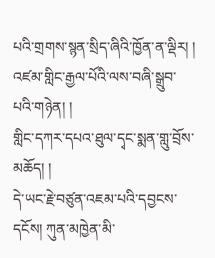པའི་གྲགས་སྙན་སྲིད་ཞིའི་ཁྱོན་ན་ལྡིར། །
འཛམ་གླིང་རྒྱལ་པོའི་ལས་བཞི་སྒྲུབ་པའི་གཉེན། །
གླིང་དཀར་དཔའ་ཐུལ་དྭང་སྨན་གླུ་བྲོས་མཆོད། །
དེ་ཡང་རྗེ་བཙུན་འཇམ་པའི་དབྱངས་དངོས། ཀུན་མཁྱེན་མི་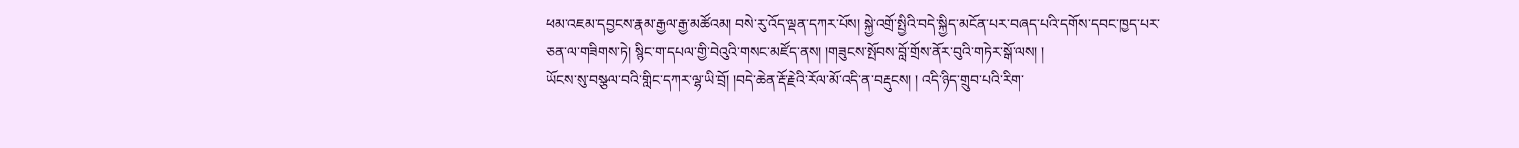ཕམ་འཇམ་དབྱངས་རྣམ་རྒྱལ་རྒྱ་མཚོའམ། བསེ་རུ་འོད་ལྡན་དཀར་པོས། སྐྱེ་འགྲོ་སྤྱིའི་བདེ་སྐྱིད་མངོན་པར་བཞད་པའི་དགོས་དབང་ཁྱད་པར་ཅན་ལ་གཟིགས་ཏེ། སྙིང་ག་དཔལ་གྱི་བེའུའི་གསང་མཛོད་ནས། །གཟུངས་སྤོབས་བློ་གྲོས་ནོར་བུའི་གཏེར་སྒོ་ལས། །
ཡོངས་སུ་བསྩལ་བའི་གླིང་དཀར་ལྷ་ཡི་བྲོ། །བདེ་ཆེན་རྡོ་རྗེའི་རོལ་མོ་འདི་ན་བརྡུངས། ། འདི་ཉིད་གྲུབ་པའི་རིག་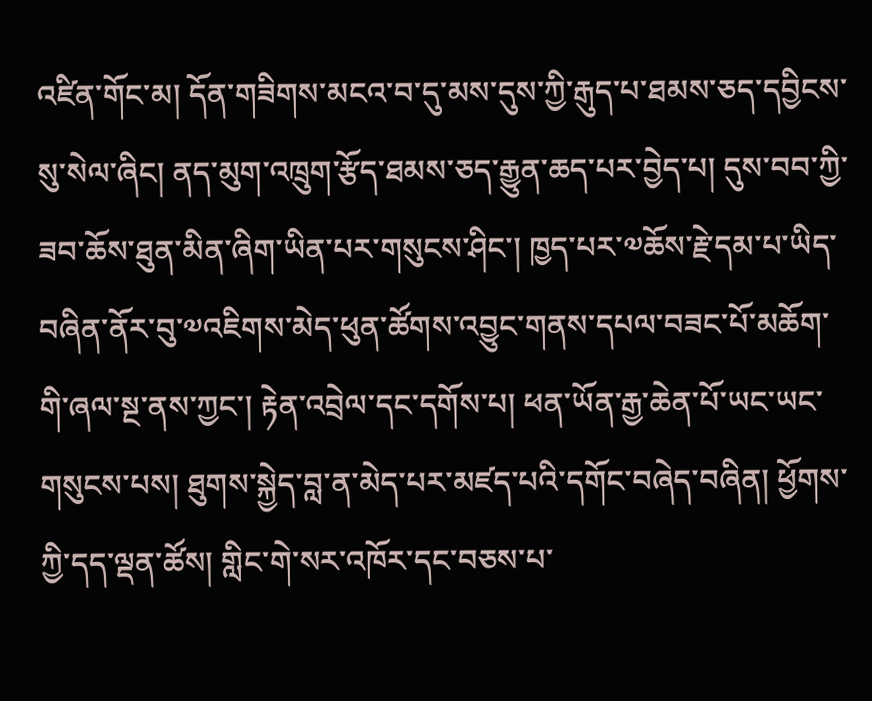འཛིན་གོང་མ། དོན་གཟིགས་མངའ་བ་དུ་མས་དུས་ཀྱི་རྒུད་པ་ཐམས་ཅད་དབྱིངས་སུ་སེལ་ཞིང། ནད་མུག་འཁྲུག་རྩོད་ཐམས་ཅད་རྒྱུན་ཆད་པར་བྱེད་པ། དུས་བབ་ཀྱི་ཟབ་ཆོས་ཐུན་མིན་ཞིག་ཡིན་པར་གསུངས་ཤིང་། ཁྱད་པར་༧ཆོས་རྗེ་དམ་པ་ཡིད་བཞིན་ནོར་བུ་༧འཇིགས་མེད་ཕུན་ཚོགས་འབྱུང་གནས་དཔལ་བཟང་པོ་མཆོག་གི་ཞལ་སྔ་ནས་ཀྱང་། རྟེན་འབྲེལ་དང་དགོས་པ། ཕན་ཡོན་རྒྱ་ཆེན་པོ་ཡང་ཡང་གསུངས་པས། ཐུགས་སྐྱེད་བླ་ན་མེད་པར་མཛད་པའི་དགོང་བཞེད་བཞིན། ཕྱོགས་ཀྱི་དད་ལྡན་ཚོས། གླིང་གེ་སར་འཁོར་དང་བཅས་པ་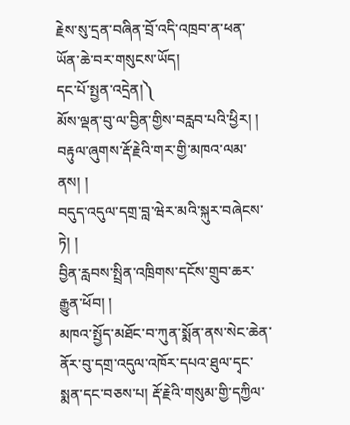རྗེས་སུ་དྲན་བཞིན་བྲོ་འདི་འཁྲབ་ན་ཕན་ཡོན་ཆེ་བར་གསུངས་ཡོད།
དང་པོ་སྤྱན་འདྲེན།༽
མོས་ལྡན་བུ་ལ་བྱིན་གྱིས་བརླབ་པའི་ཕྱིར། །
བརྟུལ་ཞུགས་རྡོ་རྗེའི་གར་གྱི་མཁའ་ལམ་ནས། །
བདུད་འདུལ་དགྲ་བླ་ཝེར་མའི་སྐུར་བཞེངས་ཏེ། །
བྱིན་རླབས་སྤྲིན་འཁྲིགས་དངོས་གྲུབ་ཆར་རྒྱུན་ཕོབ། །
མཁའ་སྤྱོད་མཐོང་བ་ཀུན་སྨོན་ནས་སེང་ཆེན་ནོར་བུ་དགྲ་འདུལ་འཁོར་དཔའ་ཐུལ་དྭང་སྨན་དང་བཅས་པ། རྡོ་རྗེའི་གསུམ་གྱི་དཀྱིལ་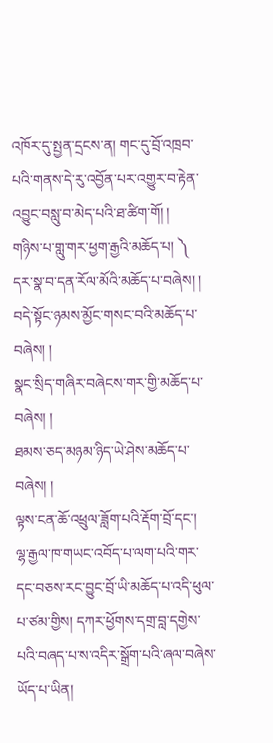འཁོར་དུ་སྤྱན་དྲངས་ན། གང་དུ་བྲོ་འཁྲབ་པའི་གནས་དེ་རུ་འབྱོན་པར་འགྱུར་བ་རྟེན་འབྱུང་བསླུ་བ་མེད་པའི་ཐ་ཚིག་གོ། །
གཉིས་པ་གླུ་གར་ཕྱག་རྒྱའི་མཆོད་པ། ༽
དར་སྣ་བ་དན་རོལ་མོའི་མཆོད་པ་བཞེས། །
བདེ་སྟོང་ཉམས་མྱོང་གསང་བའི་མཆོད་པ་བཞེས། །
སྣང་སྲིད་གཞིར་བཞེངས་གར་གྱི་མཆོད་པ་བཞེས། །
ཐམས་ཅད་མཉམ་ཉིད་ཡེ་ཤེས་མཆོད་པ་བཞེས། །
ལྟས་ངན་ཆོ་འཕྲུལ་ཟློག་པའི་རྡོག་བྲོ་དང་།
ལྷ་རྒྱལ་ཁ་གཡང་འབོད་པ་ལག་པའི་གར་དང་བཅས་རང་བྱུང་བྲོ་ཡི་མཆོད་པ་འདི་ཕུལ་པ་ཙམ་གྱིས། དཀར་ཕྱོགས་དགྲ་བླ་དགྱེས་པའི་བཞད་པ་ས་འདིར་སྒྲོག་པའི་ཞལ་བཞེས་ཡོད་པ་ཡིན།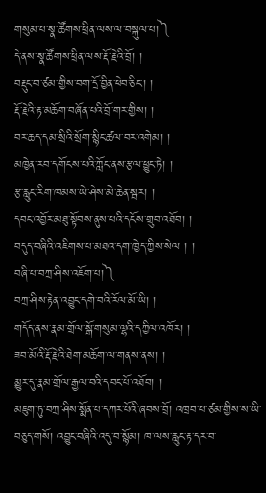གསུམ་པ་སྣ་ཚོགས་ཕྲིན་ལས་ལ་བསྐུལ་པ།༽
དེ་ནས་སྣ་ཚོགས་ཕྲིན་ལས་རྡོ་རྗེའི་བྲོ། །
བརྡུང་བ་ཙམ་གྱིས་བག་དྲོ་བྱིན་ཕེབ་ཅིང་། །
རྡོ་རྗེའི་རྟ་མཆོག་བཞོན་པའི་བྲོ་གར་གྱིས། །
བར་ཆད་དམ་སྲིའི་སྲོག་སྙིང་ཚལ་བར་འགེམ། །
མཁྱེན་རབ་དགོངས་པའི་ཀློང་ནས་རྩལ་ཕྱུང་ཏེ། །
རྩ་རླུང་རིག་ཁམས་ཡེ་ཤེས་མེ་ཆེན་སྦར། །
དབང་འབྱོར་མཐུ་སྟོབས་ནུས་པའི་དངོས་གྲུབ་འཐོབ། །
བདུད་བཞིའི་འཇིགས་པ་མཐའ་དག་ཁྱེད་ཀྱིས་སེལ ། །
བཞི་པ་བཀྲ་ཤིས་འཇོག་པ།༽
བཀྲ་ཤིས་རྟེན་འབྱུང་དགེ་བའི་རོལ་མོ་ཡི། །
གདོད་ནས་རྣམ་གྲོལ་སྒོ་གསུམ་ལྷའི་དཀྱིལ་འཁོར། །
ཟབ་མོའི་རྡོ་རྗེའི་ཐེག་མཆོག་ལ་གནས་ནས། །
མྱུར་དུ་རྣམ་གྲོལ་རྒྱལ་བའི་དབང་པོ་འཐོབ། །
མཇུག་ཏུ་བཀྲ་ཤིས་སྨོན་པ་དཀར་པོའི་ཞབས་བྲོ། འཁྲབ་པ་ཙམ་གྱིས་ས་ཡི་བཅུད་གསོ། འབྱུང་བཞིའི་འདུ་བ་སྙོམ། ཁ་ལས་རླུང་རྟ་དར་བ་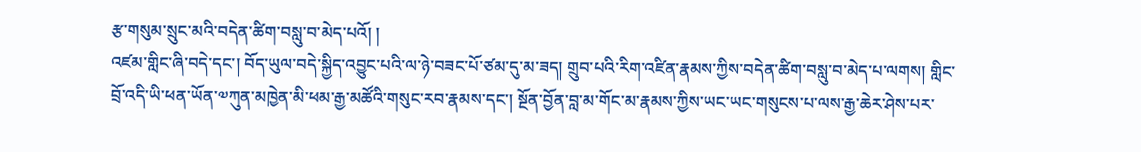རྩ་གསུམ་སྲུང་མའི་བདེན་ཚིག་བསླུ་བ་མེད་པའོ། །
འཛམ་གླིང་ཞི་བདེ་དང་། བོད་ཡུལ་བདེ་སྐྱིད་འབྱུང་པའི་ལ་ཉེ་བཟང་པོ་ཙམ་དུ་མ་ཟད། གྲུབ་པའི་རིག་འཛིན་རྣམས་ཀྱིས་བདེན་ཚིག་བསླུ་བ་མེད་པ་ལགས། གླིང་བྲོ་འདི་ཡི་ཕན་ཡོན་༧ཀུན་མཁྱེན་མི་ཕམ་རྒྱ་མཚོའི་གསུང་རབ་རྣམས་དང་། སྔོན་བྱོན་བླ་མ་གོང་མ་རྣམས་ཀྱིས་ཡང་ཡང་གསུངས་པ་ལས་རྒྱ་ཆེར་ཤེས་པར་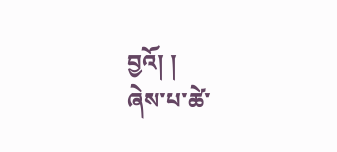བྱའོ། །
ཞེས་པ་ཚེ་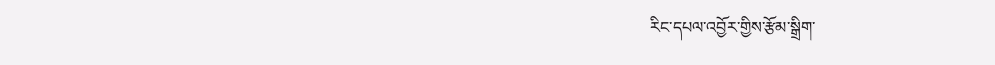རིང་དཔལ་འབྱོར་གྱིས་རྩོམ་སྒྲིག་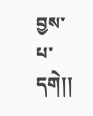བྱས་པ་དགེ།།